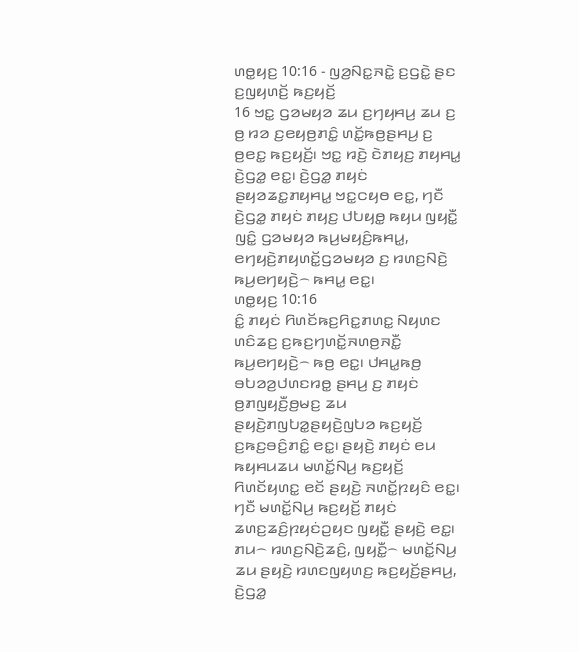ꤛꤥ꤭ꤟꤢ꤬ 10:16 - ꤜꤤ꤬ꤡꤢ꤭ꤏꤢꤧ꤭ ꤢ꤬ꤞꤢꤧ꤭ ꤔꤢ ꤢ꤬ꤜꤟꤛꤢꤩ꤬ ꤒꤢ꤬ꤟꤢꤩ꤬
16 ꤠꤢ꤭ ꤞꤤꤗꤟꤤ ꤘꤣ ꤢ꤬ꤚꤟꤌꤣ꤬ ꤘꤣ ꤢ꤬ ꤥ꤬ ꤙꤤ ꤢ꤬ꤕꤟꤥ꤬ꤊꤢꤨ꤭ ꤛꤢꤩ꤭ꤒꤥ꤬ꤔꤌꤣ꤬ ꤢ꤬ ꤥ꤬ꤕꤢ꤭ ꤒꤢ꤬ꤟꤢꤩ꤬꤯ ꤠꤢ꤭ ꤙꤢꤧ꤬ ꤢꤧꤊꤟꤢ꤬ ꤊꤟꤌꤣ꤭ ꤢꤧ꤬ꤞꤤ꤭ ꤕꤢ꤭꤯ ꤢꤧ꤬ꤞꤤ꤭ ꤊꤟꤢꤦ ꤔꤟꤤꤘꤢ꤭ꤊꤟꤌꤣ꤭ ꤠꤢ꤭ꤍꤟꤥ ꤕꤢ꤭, ꤚꤢꤪ ꤢꤧ꤬ꤞꤤ꤭ ꤊꤟꤢꤦ ꤊꤟꤢ꤬ ꤓꤝꤟꤥ꤭ ꤒꤟꤣ ꤜꤟꤢꤪ꤭ ꤜꤢꤨ꤭ ꤞꤤꤗꤟꤤ ꤒꤣ꤬ꤗꤟꤢꤨ꤬ꤒꤌꤣ꤭, ꤕꤚꤟꤢꤧ꤬ꤊꤟꤛꤢꤩ꤭ꤞꤤꤗꤟꤤ ꤢ꤬ ꤙꤛꤢ꤬ꤡꤢꤧ꤬ ꤒꤣ꤬ꤕꤚꤟꤢꤧ꤬꤮ ꤒꤌꤣ꤭ ꤕꤢ꤭꤯
ꤛꤥ꤭ꤟꤢ꤬ 10:16
ꤢꤨ꤭ ꤊꤟꤢꤦ ꤖꤛꤢꤩꤒꤢ꤬ꤖꤢ꤭ꤊꤛꤢ꤭ ꤡꤟꤛꤢ ꤛꤢꤨꤘꤢ꤬ ꤢ꤬ꤒꤢ꤬ꤚꤛꤢꤩ꤭ꤏꤛꤥ꤬ꤏꤢꤪ꤭ ꤒꤣ꤬ꤕꤚꤟꤢꤧ꤬꤮ ꤒꤥ꤬ ꤕꤢ꤭꤯ ꤓꤌꤣ꤭ꤒꤥ꤬ ꤋꤝꤤꤤ꤬ꤓꤛꤢꤙꤥ꤭ ꤔꤌꤣ꤬ ꤢ꤬ ꤊꤟꤢꤦ ꤥ꤬ꤊꤜꤟꤢꤪ꤬ꤥ꤬ꤗꤢ꤬ ꤘꤣ ꤔꤟꤢꤧ꤬ꤊꤜꤝꤤ꤭ꤔꤟꤢꤧ꤬ꤜꤝꤤ ꤒꤢ꤬ꤟꤢꤩ꤬ ꤢ꤬ꤒꤢ꤬ꤋꤢꤨ꤬ꤊꤢꤨ꤭ ꤕꤢ꤭꤯ ꤔꤟꤢꤧ꤬ ꤊꤟꤢꤦ ꤕꤣ ꤒꤟꤌꤣꤘꤣ ꤗꤛꤢꤩ꤭ꤡꤣ꤬ ꤒꤢ꤬ꤟꤢꤩ꤬ ꤖꤛꤢꤩꤟꤛꤢ꤭ ꤕꤢꤩ ꤔꤟꤢꤧ꤬ ꤏꤛꤢꤩ꤭ꤐꤟꤢꤨ ꤕꤢ꤭꤯ ꤚꤢꤪ ꤗꤛꤢꤩ꤭ꤡꤣ꤬ ꤒꤢ꤬ꤟꤢꤩ꤬ ꤊꤟꤢꤦ ꤘꤛꤢ꤬ꤘꤢꤨ꤬ꤐꤟꤢꤦꤑꤟꤢ ꤜꤟꤢꤪ꤭ ꤔꤟꤢꤧ꤬ ꤕꤢ꤭꤯
ꤊꤣ꤮ ꤙꤛꤢ꤬ꤡꤢꤧ꤬ꤘꤢꤨ꤬, ꤜꤟꤢꤪ꤭꤮ ꤗꤛꤢꤩ꤭ꤡꤣ꤬ ꤘꤣ ꤔꤟꤢꤧ꤬ ꤙꤛꤢꤜꤟꤛꤢ꤬ ꤒꤢ꤬ꤟꤢꤩ꤬ꤔꤌꤣ꤬, ꤢꤧ꤬ꤞꤤ꤭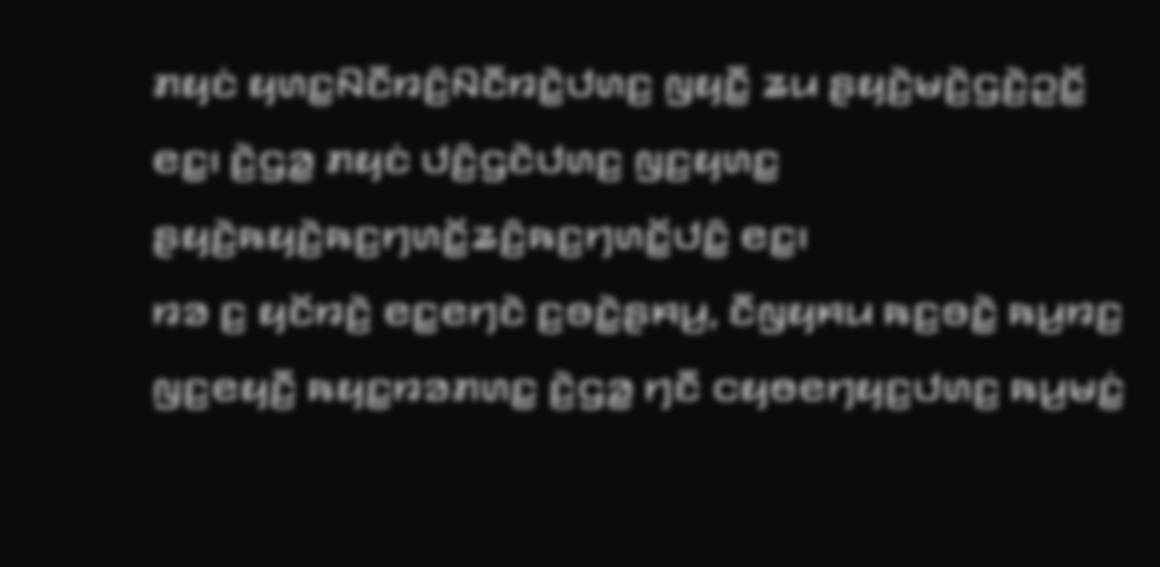ꤊꤟꤢꤦ ꤟꤛꤢ꤭ꤡꤢꤪꤙꤢꤨ꤬ꤡꤢꤪꤙꤢꤧ꤭ꤓꤛꤢ꤬ ꤜꤟꤢꤪ꤭ ꤘꤣ ꤔꤟꤢꤧ꤬ꤗꤢꤧ꤬ꤞꤢꤧ꤬ꤑꤢꤩ꤭ ꤕꤢ꤭꤯ ꤢꤧ꤬ꤞꤤ꤭ ꤊꤟꤢꤦ ꤓꤢꤨ꤬ꤞꤢꤧꤓꤛꤢ꤬ ꤜꤢ꤬ꤟꤛꤢ꤭ ꤔꤟꤢꤧ꤬ꤒꤟꤢꤧ꤬ꤒꤢ꤬ꤚꤛꤢꤩ꤭ꤘꤢꤨ꤬ꤒꤢ꤬ꤚꤛꤢꤩ꤭ꤓꤢꤨ꤭ ꤕꤢ꤭꤯
ꤙꤤ ꤢ꤬ ꤟꤢꤩꤙꤢꤧ꤬ ꤕꤢ꤭ꤕꤚꤢꤧ ꤢ꤬ꤋꤢꤧ꤭ꤔꤌꤣ꤬, ꤢꤪꤜꤟꤌꤣ ꤒꤢ꤬ꤋꤢꤧ꤭ ꤒꤣ꤬ꤙꤢ꤬ ꤜꤢ꤬ꤕꤟꤢꤪ꤬ ꤒꤟꤢ꤭ꤙꤤꤊꤛꤢ꤭ ꤢꤧ꤬ꤞꤤ꤭ ꤚꤢꤪ ꤍꤟꤥꤕꤚꤟꤢ꤬ꤓꤛꤢ꤬ ꤒꤣ꤬ꤗꤢꤦ꤭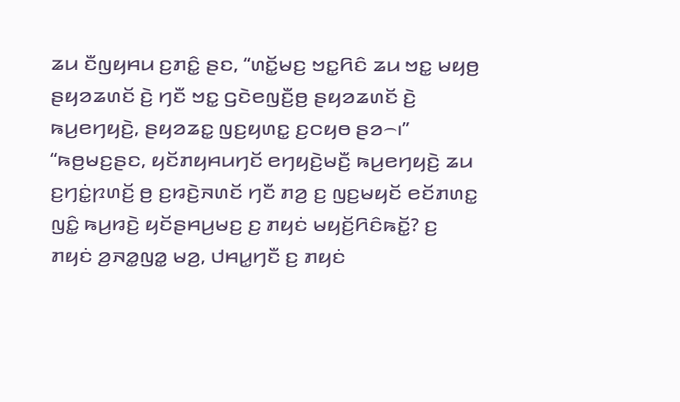ꤘꤣ ꤢꤪꤜꤟꤌꤣ ꤢ꤬ꤊꤢꤨ꤭ ꤔꤢ, “ꤛꤢꤩ꤭ꤗꤢ꤬ ꤠꤢ꤭ꤖꤢꤨ ꤘꤣ ꤠꤢ꤭ ꤗꤟꤥ꤬ ꤔꤟꤤꤘꤛꤢꤩ ꤢꤧ꤬ ꤚꤢꤪ ꤠꤢ꤭ ꤞꤢꤧꤕꤜꤢꤪ꤬ꤥ꤬ ꤔꤟꤤꤘꤛꤢꤩ ꤢꤧ꤬ ꤒꤣ꤬ꤕꤚꤟꤢꤧ꤬, ꤔꤟꤤꤘꤢ꤭ ꤜꤢ꤬ꤟꤛꤢ꤭ ꤢ꤬ꤍꤟꤥ ꤔꤤ꤮꤯”
“ꤒꤥ꤬ꤗꤢ꤬ꤔꤢ, ꤟꤢꤩꤊꤟꤌꤣꤚꤢꤩ ꤕꤚꤟꤢꤧ꤬ꤗꤢꤪ꤬ ꤒꤣ꤬ꤕꤚꤟꤢꤧ꤬ ꤘꤣ ꤢ꤬ꤚꤢꤦ꤭ꤐꤛꤢꤩ꤬ ꤥ꤬ ꤢ꤬ꤙꤢꤧ꤬ꤏꤛꤢꤩ ꤚꤢꤪ ꤊꤤ꤬ ꤢ꤬ ꤜꤢ꤬ꤗꤟꤢꤩ ꤕꤢꤩꤊꤛꤢ꤭ ꤜꤢꤨ꤭ ꤒꤣ꤬ꤙꤢꤧ꤬ ꤟꤢꤩꤔꤌꤣ꤬ꤗꤢ꤬ ꤢ꤬ ꤊꤟꤢꤦ ꤗꤟꤢꤩ꤬ꤖꤢꤨꤒꤢꤩ꤭? ꤢ꤬ ꤊꤟꤢꤦ ꤤ꤬ꤏꤤ꤭ꤜꤤ꤭ ꤗꤤ꤬, ꤓꤌꤣ꤭ꤚꤢꤪ ꤢ꤬ ꤊꤟꤢꤦ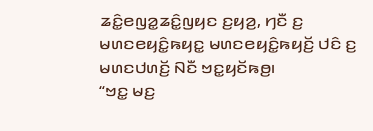ꤘꤢꤨ꤭ꤕꤜꤤ꤭ꤘꤢꤨ꤭ꤜꤟꤢ ꤢ꤬ꤟꤤ꤬, ꤚꤢꤪ ꤢ꤬ ꤗꤛꤢꤕꤟꤢꤨ꤭ꤒꤟꤢ꤭ ꤗꤛꤢꤕꤟꤢꤨ꤭ꤒꤟꤢꤩ꤬ ꤓꤢꤨ ꤢ꤬ ꤗꤛꤢꤓꤛꤢꤩ꤬ ꤡꤢꤪ ꤠꤢ꤭ꤟꤢꤩꤒꤥ꤬꤯
“ꤠꤢ꤭ ꤗꤢ꤬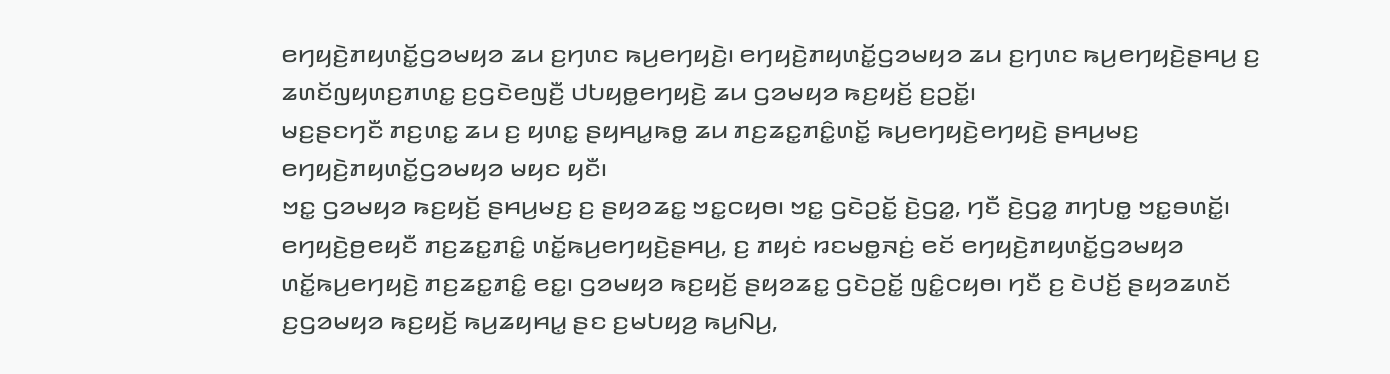ꤕꤚꤟꤢꤧ꤬ꤊꤟꤛꤢꤩ꤭ꤞꤤꤗꤟꤤ ꤘꤣ ꤢ꤬ꤚꤛꤢ ꤒꤣ꤬ꤕꤚꤟꤢꤧ꤬꤯ ꤕꤚꤟꤢꤧ꤬ꤊꤟꤛꤢꤩ꤭ꤞꤤꤗꤟꤤ ꤘꤣ ꤢ꤬ꤚꤛꤢ ꤒꤣ꤬ꤕꤚꤟꤢꤧ꤬ꤔꤌꤣ꤬ ꤢ꤬ ꤘꤛꤢꤩꤜꤟꤛꤢ꤬ꤊꤛꤢ꤭ ꤢ꤬ꤞꤢꤧꤕꤜꤢꤪ꤬ ꤓꤝꤟꤥ꤭ꤕꤚꤟꤢꤧ꤬ ꤘꤣ ꤞꤤꤗꤟꤤ ꤒꤢ꤬ꤟꤢꤩ꤬ ꤢ꤬ꤑꤢꤩ꤭꤯
ꤗꤢ꤬ꤔꤢꤚꤢꤪ ꤊꤢ꤬ꤛꤢ꤭ ꤘꤣ ꤢ꤬ ꤟꤛꤢ꤭ ꤔꤟꤌꤣ꤭ꤒꤥ꤭ ꤘꤣ ꤊꤢ꤬ꤘꤢ꤭ꤊꤢꤨ꤭ꤛꤢꤩ꤭ ꤒꤣ꤬ꤕꤚꤟꤢꤧ꤬ꤕꤚꤟꤢꤧ꤬ ꤔꤌꤣ꤬ꤗꤢ꤬ ꤕꤚꤟꤢꤧ꤬ꤊꤟꤛꤢꤩ꤭ꤞꤤꤗꤟꤤ ꤗꤟꤢ ꤟꤢꤪ꤯
ꤠꤢ꤭ ꤞꤤꤗꤟꤤ ꤒꤢ꤬ꤟꤢꤩ꤬ ꤔꤌꤣ꤬ꤗꤢ꤬ ꤢ꤬ ꤔꤟꤤꤘꤢ꤭ ꤠꤢ꤭ꤍꤟꤥ꤯ ꤠꤢ꤭ ꤞꤢꤧꤑꤢꤩ꤭ ꤢꤧ꤬ꤞꤤ꤭, ꤚꤢꤪ ꤢꤧ꤬ꤞꤤ꤭ ꤊꤚꤝꤥ꤭ ꤠꤢ꤭ꤋꤛꤢꤩ꤭꤯
ꤕꤚꤟꤢꤧ꤬ꤥ꤬ꤕꤟꤢꤪ ꤊꤢ꤬ꤘꤢ꤭ꤊꤢꤨ꤭ ꤛꤢꤩ꤭ꤒꤣ꤬ꤕꤚꤟꤢꤧ꤬ꤔꤌꤣ꤬, ꤢ꤬ ꤊꤟꤢꤦ ꤙꤢꤗꤥ꤭ꤏꤢꤦ꤬ ꤕꤢꤩ ꤕꤚꤟꤢꤧ꤬ꤊꤟꤛꤢꤩ꤭ꤞꤤꤗꤟꤤ ꤛꤢꤩ꤭ꤒꤣ꤬ꤕꤚꤟꤢꤧ꤬ ꤊꤢ꤬ꤘꤢ꤭ꤊꤢꤨ꤭ ꤕꤢ꤭꤯ ꤞꤤꤗꤟꤤ ꤒꤢ꤬ꤟꤢꤩ꤬ ꤔꤟꤤꤘꤢ꤭ ꤞꤢꤧꤑꤢꤩ꤭ ꤜꤢꤨ꤭ꤍꤟꤥ꤯ ꤚꤢꤪ ꤢ꤬ ꤢꤧꤓꤢꤩ꤬ ꤔꤟꤤꤘꤛꤢꤩ ꤢ꤬ꤞꤤꤗꤟꤤ ꤒꤢ꤬ꤟꤢꤩ꤬ ꤒꤣ꤬ꤘꤟꤌꤣ꤭ ꤔꤢ ꤢ꤬ꤗꤝꤟꤤ꤬ ꤒꤣ꤬ꤡꤣ꤬,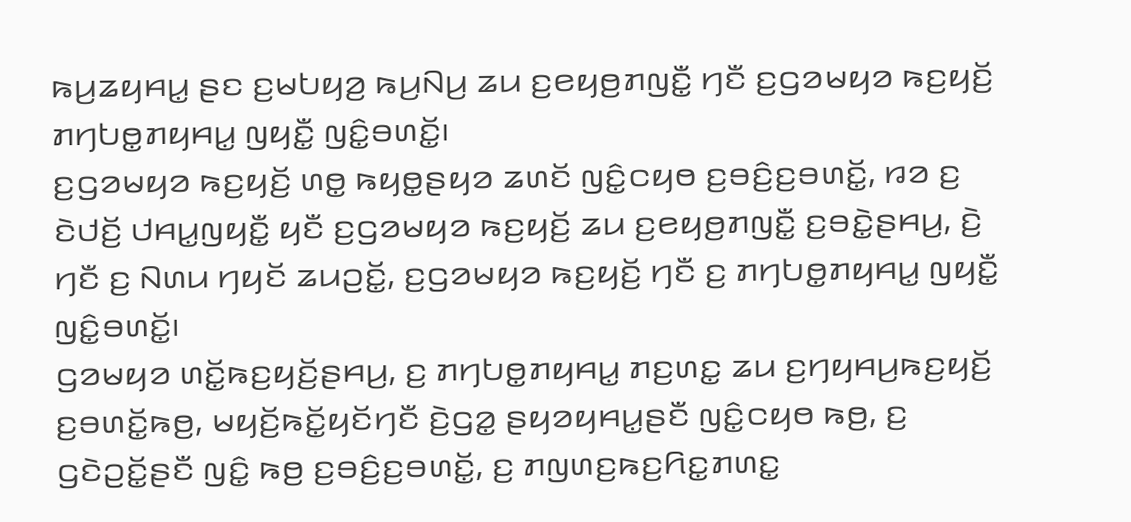ꤒꤣ꤬ꤘꤟꤌꤣ꤭ ꤔꤢ ꤢ꤬ꤗꤝꤟꤤ꤬ ꤒꤣ꤬ꤡꤣ꤬ ꤘꤣ ꤢ꤬ꤕꤟꤥ꤬ꤊꤜꤢꤪ꤭ ꤚꤢꤪ ꤢ꤬ꤞꤤꤗꤟꤤ ꤒꤢ꤬ꤟꤢꤩ꤬ ꤊꤚꤝꤥ꤭ꤊꤟꤌꤣ꤭ ꤜꤟꤢꤪ꤭ ꤜꤢꤨ꤭ꤋꤛꤢꤩ꤭꤯
ꤢ꤬ꤞꤤꤗꤟꤤ ꤒꤢ꤬ꤟꤢꤩ꤬ ꤛꤥ꤭ ꤒꤟꤥ꤭ꤔꤟꤤ ꤘꤛꤢꤩ ꤜꤢꤨ꤭ꤍꤟꤥ ꤢ꤬ꤋꤢꤨ꤬ꤢ꤬ꤋꤛꤢꤩ꤭, ꤙꤤ ꤢ꤬ ꤢꤧꤓꤢꤩ꤬ ꤓꤌꤣ꤭ꤜꤟꤢꤪ꤭ ꤟꤢꤪ ꤢ꤬ꤞꤤꤗꤟꤤ ꤒꤢ꤬ꤟꤢꤩ꤬ ꤘꤣ ꤢ꤬ꤕꤟꤥ꤬ꤊꤜꤢꤪ꤭ ꤢ꤬ꤋꤢꤧ꤭ꤔꤌꤣ꤬, ꤢꤧ꤬ ꤚꤢꤪ ꤢ꤬ ꤡꤛꤣ ꤚꤟꤢꤩ ꤘꤣꤑꤢꤩ꤭, ꤢ꤬ꤞꤤꤗꤟꤤ ꤒꤢ꤬ꤟꤢꤩ꤬ ꤚꤢꤪ ꤢ꤬ ꤊꤚꤝꤥ꤭ꤊꤟꤌꤣ꤭ ꤜꤟꤢꤪ꤭ ꤜꤢꤨ꤭ꤋꤛꤢꤩ꤭꤯
ꤞꤤꤗꤟꤤ ꤛꤢꤩ꤭ꤒꤢ꤬ꤟꤢꤩ꤬ꤔꤌꤣ꤬, ꤢ꤬ ꤊꤚꤝꤥ꤭ꤊꤟꤌꤣ꤭ ꤊꤢ꤬ꤛꤢ꤭ ꤘꤣ ꤢ꤬ꤚꤟꤌꤣ꤬ꤒꤢ꤬ꤟꤢꤩ꤬ ꤢ꤬ꤋꤛꤢꤩ꤭ꤒꤥ꤬, ꤗꤟꤢꤩ꤬ꤒꤢꤩ꤭ꤟꤢꤩꤚꤢꤪ ꤢꤧ꤬ꤞꤤ꤭ ꤔꤟꤤꤟꤌꤣ꤭ꤔꤢꤪ ꤜꤢꤨ꤭ꤍꤟꤥ ꤒꤥ꤬, ꤢ꤬ ꤞꤢꤧꤑꤢꤩ꤭ꤔꤢꤪ ꤜꤢꤨ꤭ ꤒꤥ꤬ ꤢ꤬ꤋꤢꤨ꤬ꤢ꤬ꤋꤛꤢꤩ꤭, ꤢ꤬ ꤊꤜꤛꤢ꤬ꤒꤢ꤬ꤖꤢ꤭ꤊꤛꤢ꤭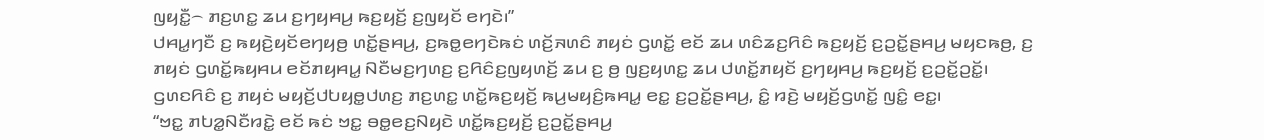ꤜꤟꤢꤪ꤭꤮ ꤊꤢ꤬ꤛꤢ꤭ ꤘꤣ ꤢ꤬ꤚꤟꤌꤣ꤬ ꤒꤢ꤬ꤟꤢꤩ꤬ ꤢ꤬ꤜꤟꤢꤩ ꤕꤚꤢꤧ꤯”
ꤓꤌꤣ꤭ꤚꤢꤪ ꤢ꤬ ꤒꤟꤢꤧ꤬ꤟꤢꤩꤕꤚꤟꤥ꤬ ꤛꤢꤩ꤭ꤔꤌꤣ꤬, ꤢ꤬ꤒꤥ꤭ꤕꤚꤢꤧꤒꤢꤦ ꤛꤢꤩ꤬ꤏꤛꤢꤨ ꤊꤟꤢꤦ ꤞꤛꤢꤩ꤭ ꤕꤢꤩ ꤘꤣ ꤛꤢꤨꤘꤢ꤬ꤖꤢꤨ ꤒꤢ꤬ꤟꤢꤩ꤬ ꤢ꤬ꤑꤢꤩ꤭ꤔꤌꤣ꤬ ꤗꤟꤢꤒꤥ꤬, ꤢ꤬ ꤊꤟꤢꤦ ꤞꤛꤢꤩ꤭ꤒꤟꤌꤣ ꤕꤢꤩꤊꤟꤌꤣ꤭ ꤡꤢꤪꤗꤢ꤬ꤚꤛꤢ꤬ ꤢ꤬ꤖꤢꤨꤢ꤬ꤜꤟꤛꤢꤩ꤬ ꤘꤣ ꤢ꤬ ꤥ꤬ ꤜꤢ꤬ꤟꤛꤢ꤭ ꤘꤣ ꤓꤛꤢꤩ꤭ꤊꤟꤢꤩ ꤢ꤬ꤚꤟꤌꤣ꤬ ꤒꤢ꤬ꤟꤢꤩ꤬ ꤢ꤬ꤑꤢꤩ꤭ꤑꤢꤩ꤭꤯ ꤞꤛꤢꤖꤢꤨ ꤢ꤬ ꤊꤟꤢꤦ ꤗꤟꤢꤩ꤬ꤓꤝꤟꤥ꤭ꤓꤛꤢ꤬ ꤊꤢ꤬ꤛꤢ꤭ ꤛꤢꤩ꤭ꤒꤢ꤬ꤟꤢꤩ꤬ ꤒꤣ꤬ꤗꤟꤢꤨ꤬ꤒꤌꤣ꤭ ꤕꤢ꤭ ꤢ꤬ꤑꤢꤩ꤭ꤔꤌꤣ꤬, ꤢꤨ꤭ ꤙꤢꤧ꤬ ꤗꤟꤢꤩ꤬ꤞꤛꤢꤩ꤭ ꤜꤢꤨ꤭ ꤕꤢ꤭꤯
“ꤠꤢ꤭ ꤊꤝꤤ꤭ꤡꤢꤪꤙꤢꤧ꤭ ꤕꤢꤩ ꤒꤢꤦ ꤠꤢ꤭ ꤋꤥ꤭ꤕꤢ꤬ꤡꤟꤢꤧ ꤛꤢꤩ꤭ꤒꤢ꤬ꤟꤢꤩ꤬ ꤢ꤬ꤑꤢꤩ꤭ꤔꤌꤣ꤬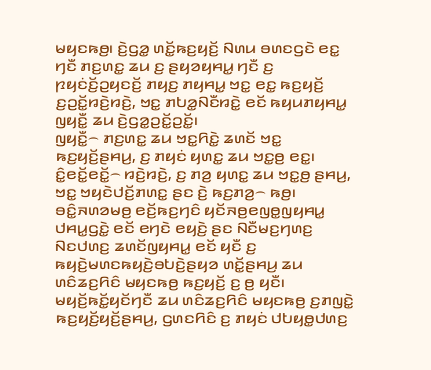ꤗꤟꤢꤒꤥ꤬꤯ ꤢꤧ꤬ꤞꤤ꤭ ꤛꤢꤩ꤭ꤒꤢ꤬ꤟꤢꤩ꤬ ꤡꤛꤣ ꤋꤛꤢꤞꤢꤧ ꤕꤢ꤭ ꤚꤢꤪ ꤊꤢ꤬ꤛꤢ꤭ ꤘꤣ ꤢ꤬ ꤔꤟꤤꤟꤌꤣ꤭ ꤚꤢꤪ ꤢ꤬ ꤐꤟꤢꤦꤢꤩ꤬ꤑꤟꤢꤢꤩ꤬ ꤊꤟꤢ꤬ ꤊꤟꤌꤣ꤭ ꤠꤢ꤭ ꤕꤢ꤭ ꤒꤢ꤬ꤟꤢꤩ꤬ ꤢ꤬ꤑꤢꤩ꤭ꤙꤢꤧ꤬ꤙꤢꤧ꤬, ꤠꤢ꤭ ꤊꤝꤤ꤭ꤡꤢꤪꤙꤢꤧ꤭ ꤕꤢꤩ ꤒꤟꤣꤊꤟꤌꤣ꤭ ꤜꤟꤢꤪ꤭ ꤘꤣ ꤢꤧ꤬ꤞꤤ꤭ꤑꤢꤩ꤭ꤑꤢꤩ꤭꤯
ꤜꤟꤢꤪ꤭꤮ ꤊꤢ꤬ꤛꤢ꤭ ꤘꤣ ꤠꤢ꤭ꤖꤢꤧ꤭ ꤘꤛꤢꤩ ꤠꤢ꤭ ꤒꤢ꤬ꤟꤢꤩ꤬ꤔꤌꤣ꤬, ꤢ꤬ ꤊꤟꤢꤦ ꤟꤛꤢ꤭ ꤘꤣ ꤠꤢ꤭ꤥ꤬ ꤕꤢ꤭꤯ ꤢꤨ꤭ꤕꤢꤩ꤭ꤕꤢꤩ꤭꤮ ꤙꤢꤧ꤬ꤙꤢꤧ꤬, ꤢ꤬ ꤊꤤ꤬ ꤟꤛꤢ꤭ ꤘꤣ ꤠꤢ꤭ꤥ꤬ ꤔꤌꤣ꤬, ꤠꤢ꤭ ꤠꤟꤢꤧꤓꤢꤩ꤬ꤊꤛꤢ꤭ ꤔꤢ ꤢꤧ꤬ ꤒꤢ꤬ꤊꤤ꤬꤮ ꤒꤥ꤬꤯
ꤋꤢꤨ꤭ꤏꤛꤤꤗꤥ꤬ ꤕꤢꤩ꤬ꤒꤢ꤬ꤚꤢꤨ ꤟꤢꤩꤏꤥ꤬ꤕꤜꤥ꤭ꤜꤟꤌꤣ꤭ ꤓꤌꤣ꤭ꤞꤢꤧ꤭ ꤕꤢꤩ ꤕꤚꤢꤧ ꤕꤟꤢꤧ꤬ ꤔꤢ ꤡꤢꤪꤗꤢ꤬ꤚꤛꤢ꤬ ꤡꤢꤓꤛꤢ꤬ ꤘꤛꤢꤩꤜꤟꤌꤣ꤭ ꤕꤢꤩ ꤟꤢꤪ ꤢ꤬ ꤒꤟꤢꤧ꤬ꤗꤛꤢꤒꤟꤢꤧ꤬ꤋꤝꤢꤧ꤬ꤔꤟꤤ ꤛꤢꤩ꤭ꤔꤌꤣ꤬ ꤘꤣ ꤛꤢꤨꤘꤢ꤬ꤖꤢꤨ ꤗꤟꤢꤒꤥ꤬ ꤒꤢ꤬ꤟꤢꤩ꤬ ꤢ꤬ ꤥ꤬ ꤟꤢꤪ꤯ ꤗꤟꤢꤩ꤬ꤒꤢꤩ꤭ꤟꤢꤩꤚꤢꤪ ꤘꤣ ꤛꤢꤨꤘꤢ꤬ꤖꤢꤨ ꤗꤟꤢꤒꤥ꤬ ꤢ꤬ꤊꤜꤢꤧ꤭ ꤒꤢ꤬ꤟꤢꤩ꤬ꤟꤢꤩ꤬ꤔꤌꤣ꤬, ꤞꤛꤢꤖꤢꤨ ꤢ꤬ ꤊꤟꤢꤦ ꤓꤝꤟꤥ꤭ꤓꤛꤢ꤬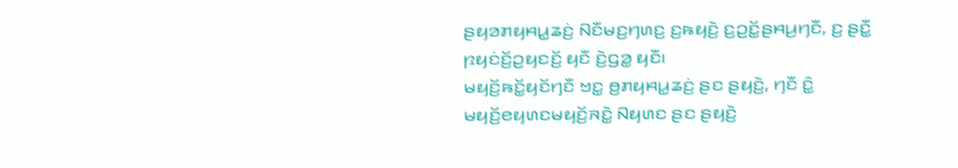ꤔꤟꤤꤊꤟꤌꤣ꤭ꤘꤢꤦ꤬ ꤡꤢꤪꤗꤢ꤬ꤚꤛꤢ꤬ ꤢ꤬ꤒꤟꤢꤧ꤬ ꤢ꤬ꤑꤢꤩ꤭ꤔꤌꤣ꤬ꤚꤢꤪ, ꤢ꤬ ꤔꤢꤪ꤭ ꤐꤟꤢꤦꤢꤩ꤬ꤑꤟꤢꤢꤩ꤬ ꤟꤢꤪ ꤢꤧ꤬ꤞꤤ꤭ ꤟꤢꤪ꤯
ꤗꤟꤢꤩ꤬ꤒꤢꤩ꤭ꤟꤢꤩꤚꤢꤪ ꤠꤢ꤭ ꤥ꤬ꤊꤟꤌꤣ꤭ꤘꤢꤦ꤬ ꤔꤢ ꤔꤟꤢꤧ꤬, ꤚꤢꤪ ꤢꤨ꤭ ꤗꤟꤢꤩ꤬ꤕꤟꤛꤢꤗꤟꤢꤩ꤬ꤏꤢꤧ꤭ ꤡꤟꤛꤢ ꤔꤢ ꤔꤟꤢꤧ꤬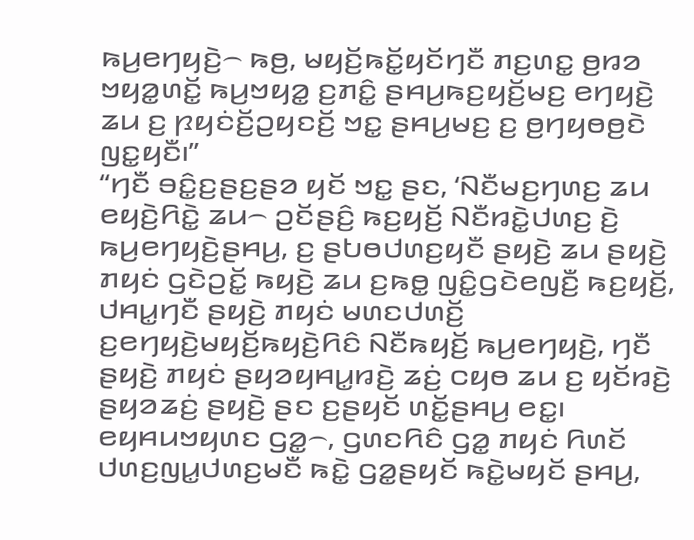ꤒꤣ꤬ꤕꤚꤟꤢꤧ꤬꤮ ꤒꤥ꤬, ꤗꤟꤢꤩ꤬ꤒꤢꤩ꤭ꤟꤢꤩꤚꤢꤪ ꤊꤢ꤬ꤛꤢ꤭ ꤥ꤬ꤙꤤ ꤠꤟꤤ꤭ꤛꤢꤩ꤭ ꤒꤣ꤬ꤠꤟꤤ꤭ ꤢ꤬ꤊꤢꤨ꤭ ꤔꤌꤣ꤬ꤒꤢ꤬ꤟꤢꤩ꤬ꤗꤢ꤬ ꤕꤚꤟꤢꤧ꤬ ꤘꤣ ꤢ꤬ ꤐꤟꤢꤦꤢꤩ꤬ꤑꤟꤢꤢꤩ꤬ ꤠꤢ꤭ ꤔꤌꤣ꤬ꤗꤢ꤬ ꤢ꤬ ꤥ꤬ꤚꤟꤥꤥ꤬ꤢꤧ ꤜꤢ꤭ꤟꤢꤪ꤯”
“ꤚꤢꤪ ꤋꤢꤨ꤭ꤢ꤬ꤔꤢ꤬ꤔꤤ ꤟꤢꤩ ꤠꤢ꤭ ꤔꤢ, ‘ꤡꤢꤪꤗꤢ꤬ꤚꤛꤢ꤬ ꤘꤣ ꤕꤟꤢꤧ꤬ꤖꤢꤧ꤭ ꤘꤣ꤮ ꤑꤢꤩꤔꤢꤨ꤬ ꤒꤢ꤬ꤟꤢꤩ꤬ ꤡꤢꤪꤙꤢꤧ꤭ꤓꤛꤢ꤬ ꤢꤧ꤬ ꤒꤣ꤬ꤕꤚꤟꤢꤧ꤬ꤔꤌꤣ꤬, ꤢ꤬ ꤔꤝꤥꤓꤛꤢ꤬ꤟꤢꤪ ꤔꤟꤢꤧ꤬ ꤘꤣ ꤔꤟꤢꤧ꤬ ꤊꤟꤢꤦ ꤞꤢꤧꤑꤢꤩ꤭ ꤒꤟꤢꤧ꤬ ꤘꤣ ꤢ꤬ꤒꤥ꤭ ꤜꤢꤨ꤭ꤞꤢꤧꤕꤜꤢꤪ꤬ ꤒꤢ꤬ꤟꤢꤩ꤬, ꤓꤌꤣ꤭ꤚꤢꤪ ꤔꤟꤢꤧ꤬ ꤊꤟꤢꤦ ꤗꤛꤢꤓꤛꤢꤩ꤬ ꤢ꤬ꤕꤚꤟꤢꤧ꤬ꤗꤟꤢꤩ꤬ꤒꤟꤢꤧ꤬ꤖꤢꤨ ꤡꤢꤪꤒꤟꤢꤩ꤬ ꤒꤣ꤬ꤕꤚꤟꤢꤧ꤬, ꤚꤢꤪ ꤔꤟꤢꤧ꤬ ꤊꤟꤢꤦ ꤔꤟꤤꤟꤌꤣ꤭ꤙꤢꤧ꤬ ꤘꤢꤦ꤬ ꤍꤟꤥ ꤘꤣ ꤢ꤬ ꤟꤢꤩꤙꤢꤧ꤬ ꤔꤟꤤꤘꤢꤦ꤬ ꤔꤟꤢꤧ꤬ ꤔꤢ ꤢ꤬ꤔꤟꤢꤩ ꤛꤢꤩ꤭ꤔꤌꤣ꤬ ꤕꤢ꤭꤯
ꤕꤟꤌꤣꤠꤟꤛꤢ ꤞꤤ꤭꤮, ꤞꤛꤢꤖꤢꤨ ꤞꤤ꤭ ꤊꤟꤢꤦ ꤖꤛꤢꤩ ꤓꤛꤢ꤬ꤜꤣ꤭ꤓꤛꤢ꤬ꤗꤢꤪ ꤒꤢꤧ꤭ ꤞꤤ꤭ꤔꤟꤢꤩ ꤒꤢꤧ꤭ꤗꤟꤢꤩ ꤔꤌꤣ꤬,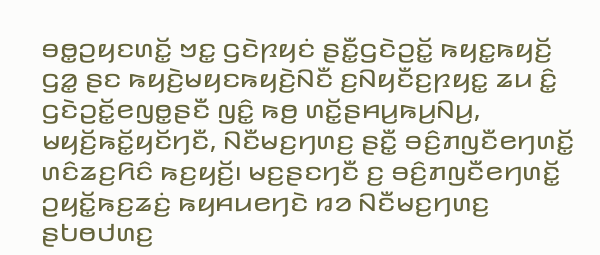ꤋꤥ꤭ꤑꤟꤢꤛꤢꤩ꤭ ꤠꤢ꤭ ꤞꤢꤧꤐꤟꤢꤦ ꤔꤢꤪ꤭ꤞꤢꤧꤑꤢꤩ꤭ ꤒꤟꤢ꤭ꤒꤟꤢꤩ꤬ ꤞꤤ꤭ ꤔꤢ ꤒꤟꤢꤧ꤬ꤗꤟꤢꤒꤟꤢꤧ꤬ꤡꤢꤪ ꤢ꤬ꤡꤟꤢꤪꤢ꤬ꤐꤟꤢ꤭ ꤘꤣ ꤢꤨ꤭ ꤞꤢꤧꤑꤢꤩ꤭ꤕꤜꤥ꤭ꤔꤢꤪ ꤜꤢꤨ꤭ ꤒꤥ꤬ ꤛꤢꤩ꤭ꤔꤌꤣ꤬ꤒꤣ꤬ꤡꤣ꤬, ꤗꤟꤢꤩ꤬ꤒꤢꤩ꤭ꤟꤢꤩꤚꤢꤪ, ꤡꤢꤪꤗꤢ꤬ꤚꤛꤢ꤬ ꤔꤢꤪ꤭ ꤋꤢꤨ꤬ꤊꤜꤢꤪꤕꤚꤛꤢꤩ꤭ ꤛꤢꤨꤘꤢ꤬ꤖꤢꤨ ꤒꤢ꤬ꤟꤢꤩ꤬꤯ ꤗꤢ꤬ꤔꤢꤚꤢꤪ ꤢ꤬ ꤋꤢꤨ꤬ꤊꤜꤢꤪꤕꤚꤛꤢꤩ꤭ ꤑꤟꤢꤩ꤭ꤒꤢ꤬ꤘꤢꤦ꤬ ꤒꤟꤌꤣꤕꤚꤢꤧ ꤙꤤ ꤡꤢꤪꤗꤢ꤬ꤚꤛꤢ꤬ ꤔꤝꤥꤓꤛꤢ꤬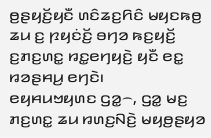ꤥ꤬ꤔꤟꤢꤩ꤬ꤟꤢꤪ ꤛꤢꤨꤘꤢ꤬ꤖꤢꤨ ꤗꤟꤢꤒꤥ꤬ ꤘꤣ ꤢ꤬ ꤐꤟꤢꤦꤢꤩ꤬ ꤋꤚꤤ ꤒꤢ꤬ꤟꤢꤩ꤬ ꤢ꤬ꤊꤢ꤬ꤛꤢ꤭ ꤙꤢ꤭ꤕꤚꤟꤢꤧ꤬ ꤟꤢꤪ ꤕꤢ꤭ ꤙꤤꤔꤌꤣ꤬ ꤕꤚꤢꤧ꤯
ꤕꤟꤌꤣꤠꤟꤛꤢ ꤞꤤ꤭꤮, ꤞꤤ꤭ ꤗꤢ꤬ ꤊꤢ꤬ꤛꤢ꤭ ꤘꤣ ꤙꤛꤢ꤬ꤡꤢꤧ꤬ ꤗꤟꤥ꤬ꤔꤟꤤ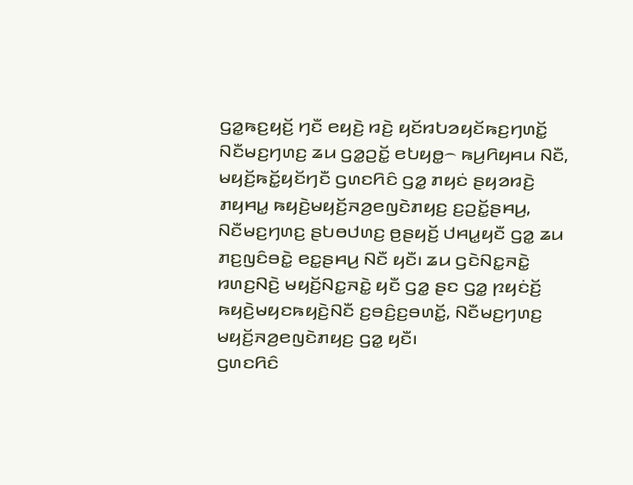ꤞꤤ꤭ꤒꤢ꤬ꤟꤢꤩ꤬ ꤚꤢꤪ ꤕꤟꤢꤧ꤬ ꤙꤢꤧ꤬ ꤟꤢꤩꤙꤝꤤꤟꤢꤩꤒꤢ꤬ꤚꤛꤢꤩ꤭ ꤡꤢꤪꤗꤢ꤬ꤚꤛꤢ꤬ ꤘꤣ ꤞꤤ꤭ꤑꤢꤩ꤭ ꤕꤝꤟꤥ꤭꤮ ꤒꤣ꤬ꤖꤟꤌꤣ ꤡꤢꤪ, ꤗꤟꤢꤩ꤬ꤒꤢꤩ꤭ꤟꤢꤩꤚꤢꤪ ꤞꤛꤢꤖꤢꤨ ꤞꤤ꤭ ꤊꤟꤢꤦ ꤔꤟꤤꤙꤢꤧ꤬ ꤊꤟꤌꤣ꤭ ꤒꤟꤢꤧ꤬ꤗꤟꤢꤩ꤬ꤏꤤ꤬ꤕꤜꤢꤧꤊꤟꤢ꤬ ꤢ꤬ꤑꤢꤩ꤭ꤔꤌꤣ꤬, ꤡꤢꤪꤗꤢ꤬ꤚꤛꤢ꤬ ꤔꤝꤥꤓꤛꤢ꤬ ꤥ꤬ꤔꤟꤢꤩ꤬ ꤓꤌꤣ꤭ꤟꤢꤪ ꤞꤤ꤭ ꤘꤣ ꤊꤢ꤬ꤜꤢꤨꤋꤢꤧ꤭ ꤕꤢ꤭ꤔꤌꤣ꤬ ꤡꤢꤪ ꤟꤢꤪ꤯ ꤘꤣ ꤞꤢꤧꤡꤢ꤭ꤏꤢꤧ꤭ ꤙꤛꤢ꤬ꤡꤢꤧ꤬ ꤗꤟꤢꤩ꤬ꤡꤢ꤭ꤏꤢꤧ꤭ ꤟꤢꤪ ꤞꤤ꤭ ꤔꤢ ꤞꤤ꤭ ꤐꤟꤢꤦꤢꤩ꤬ ꤒꤟꤢꤧ꤬ꤗꤟꤢꤒꤟꤢꤧ꤬ꤡꤢꤪ ꤢ꤬ꤋꤢꤨ꤬ꤢ꤬ꤋꤛꤢꤩ꤭, ꤡꤢꤪꤗꤢ꤬ꤚꤛꤢ꤬ ꤗꤟꤢꤩ꤬ꤏꤤ꤬ꤕꤜꤢꤧꤊꤟꤢ꤬ ꤞꤤ꤭ ꤟꤢꤪ꤯
ꤞꤛꤢꤖꤢꤨ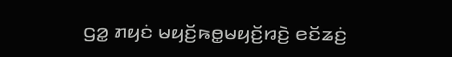ꤞꤤ꤭ ꤊꤟꤢꤦ ꤗꤟꤢꤩ꤬ꤒꤥ꤭ꤗꤟꤢꤩ꤬ꤙꤢꤧ꤬ ꤕꤢꤩꤘꤢꤦ꤬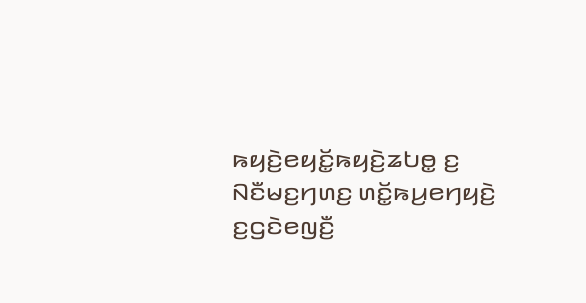ꤒꤟꤢꤧ꤬ꤕꤟꤢꤩ꤭ꤒꤟꤢꤧ꤬ꤘꤝꤥ꤭ ꤢ꤬ ꤡꤢꤪꤗꤢ꤬ꤚꤛꤢ꤬ ꤛꤢꤩ꤭ꤒꤣ꤬ꤕꤚꤟꤢꤧ꤬ ꤢ꤬ꤞꤢꤧꤕꤜꤢꤪ꤬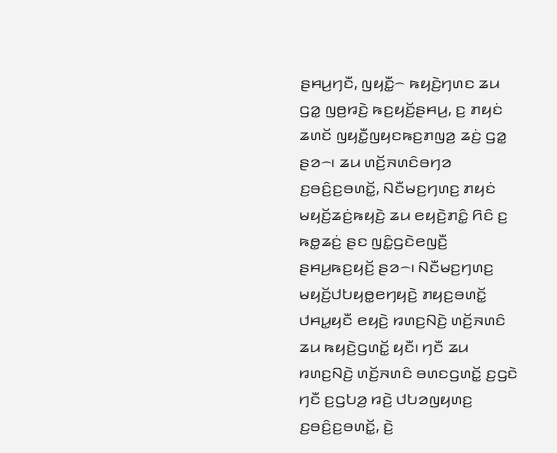ꤔꤌꤣ꤬ꤚꤢꤪ, ꤜꤟꤢꤪ꤭꤮ ꤒꤟꤢꤧ꤬ꤚꤛꤢ ꤘꤣ ꤞꤤ꤭ ꤜꤥ꤬ꤙꤢꤧ꤬ ꤒꤢ꤬ꤟꤢꤩ꤬ꤔꤌꤣ꤬, ꤢ꤬ ꤊꤟꤢꤦ ꤘꤛꤢꤩ ꤜꤟꤢꤪ꤭ꤜꤟꤢꤒꤢ꤬ꤊꤜꤤ꤬ ꤘꤢꤦ꤬ ꤞꤤ꤭ ꤔꤤ꤮꤯ ꤘꤣ ꤛꤢꤩ꤬ꤏꤛꤢꤨꤋꤚꤤ ꤢ꤬ꤋꤢꤨ꤬ꤢ꤬ꤋꤛꤢꤩ꤭, ꤡꤢꤪꤗꤢ꤬ꤚꤛꤢ꤬ ꤊꤟꤢꤦ ꤗꤟꤢꤩ꤬ꤘꤢꤦ꤬ꤒꤟꤢꤧ꤬ ꤘꤣ ꤕꤟꤢꤧ꤬ꤊꤢꤨ꤭ ꤖꤢꤨ ꤢ꤬ ꤒꤥ꤭ꤘꤢꤦ꤬ ꤔꤢ ꤜꤢꤨ꤭ꤞꤢꤧꤕꤜꤢꤪ꤬ ꤔꤌꤣ꤬ꤒꤢ꤬ꤟꤢꤩ꤬ ꤔꤤ꤮꤯ ꤡꤢꤪꤗꤢ꤬ꤚꤛꤢ꤬ ꤗꤟꤢꤩ꤬ꤓꤝꤟꤥ꤭ꤕꤚꤟꤢꤧ꤬ ꤊꤟꤢ꤬ꤋꤛꤢꤩ꤭ ꤓꤌꤣ꤭ꤟꤢꤪ ꤕꤟꤢꤧ꤬ ꤙꤛꤢ꤬ꤡꤢꤧ꤬ ꤛꤢꤩ꤬ꤏꤛꤢꤨ ꤘꤣ ꤒꤟꤢꤧ꤬ꤞꤛꤢꤩ꤭ ꤟꤢꤪ꤯ ꤚꤢꤪ ꤘꤣ ꤙꤛꤢ꤬ꤡꤢꤧ꤬ ꤛꤢꤩ꤬ꤏꤛꤢꤨ ꤋꤛꤢꤞꤛꤢꤩ꤭ ꤢ꤬ꤞꤢꤧ ꤚꤢꤪ ꤢ꤬ꤞꤝꤤ꤬ ꤙꤢꤧ꤬ ꤓꤝꤤꤜꤟꤛꤢ꤬ ꤢ꤬ꤋꤢꤨ꤬ꤢ꤬ꤋꤛꤢꤩ꤭, ꤢꤧ꤬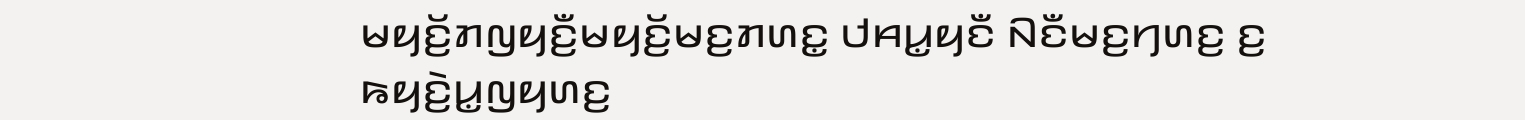ꤗꤟꤢꤩ꤬ꤊꤜꤟꤢꤪ꤬ꤗꤟꤢꤩ꤬ꤗꤢ꤬ꤊꤛꤢ꤭ ꤓꤌꤣ꤭ꤟꤢꤪ ꤡꤢꤪꤗꤢ꤬ꤚꤛꤢ꤬ ꤢ꤬ ꤒꤟꤢꤧ꤬ꤣ꤭ꤜꤟꤛꤢ꤬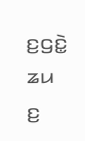ꤢ꤬ꤞꤢꤧ꤭ ꤘꤣ ꤢ꤬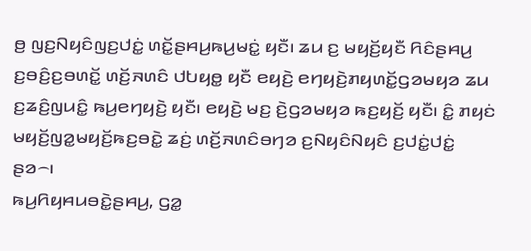ꤥ꤬ ꤜꤢ꤬ꤡꤟꤢꤨꤜꤢ꤬ꤓꤢꤦ꤭ ꤛꤢꤩ꤭ꤔꤌꤣ꤬ꤒꤣ꤬ꤗꤢꤦ꤭ ꤟꤢꤪ꤯ ꤘꤣ ꤢ꤬ ꤗꤟꤢꤩ꤬ꤟꤢꤪ ꤖꤢꤨꤔꤌꤣ꤬ ꤢ꤬ꤋꤢꤨ꤬ꤢ꤬ꤋꤛꤢꤩ꤭ ꤛꤢꤩ꤬ꤏꤛꤢꤨ ꤓꤝꤟꤥ꤭ ꤟꤢꤪ ꤕꤟꤢꤧ꤬ ꤕꤚꤟꤢꤧ꤬ꤊꤟꤛꤢꤩ꤭ꤞꤤꤗꤟꤤ ꤘꤣ ꤢ꤬ꤘꤢꤨ꤬ꤜꤣꤢꤨ꤭ ꤒꤣ꤬ꤕꤚꤟꤢꤧ꤬ ꤟꤢꤪ꤯ ꤕꤟꤢꤧ꤬ ꤗꤢ꤬ ꤢꤧ꤬ꤞꤤꤗꤟꤤ ꤒꤢ꤬ꤟꤢꤩ꤬ ꤟꤢꤪ꤯ ꤢꤨ꤭ ꤊꤟꤢꤦ ꤗꤟꤢꤩ꤬ꤜꤤ꤭ꤗꤟꤢꤩ꤬ꤒꤢ꤬ꤋꤢꤧ꤭ ꤘꤢꤦ꤬ ꤛꤢꤩ꤬ꤏꤛꤢꤨꤋꤚꤤ ꤢ꤬ꤡꤟꤢꤨꤡꤟꤢꤨ ꤢ꤬ꤓꤢꤦ꤭ꤓꤢꤦ꤭ ꤔꤤ꤮꤯
ꤒꤣ꤬ꤖꤟꤌꤣꤋꤢꤧ꤭ꤔꤌꤣ꤬, ꤞꤤ꤭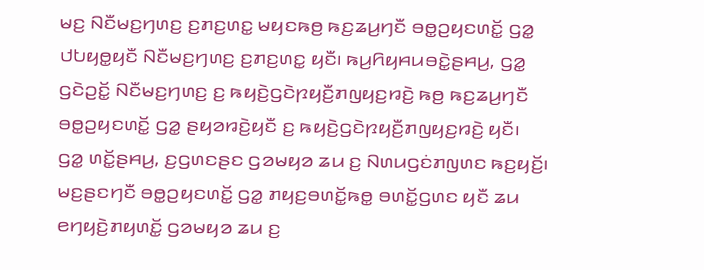ꤗꤢ꤬ ꤡꤢꤪꤗꤢ꤬ꤚꤛꤢ꤬ ꤢ꤬ꤊꤢ꤬ꤛꤢ꤭ ꤗꤟꤢꤒꤥ꤬ ꤒꤢ꤬ꤘꤣ꤬ꤚꤢꤪ ꤋꤥ꤭ꤑꤟꤢꤛꤢꤩ꤭ ꤞꤤ꤭ ꤓꤝꤟꤥ꤭ꤟꤢꤪ ꤡꤢꤪꤗꤢ꤬ꤚꤛꤢ꤬ ꤢ꤬ꤊꤢ꤬ꤛꤢ꤭ ꤟꤢꤪ꤯ ꤒꤣ꤬ꤖꤟꤌꤣꤋꤢꤧ꤭ꤔꤌꤣ꤬, ꤞꤤ꤭ ꤞꤢꤧꤑꤢꤩ꤭ ꤡꤢꤪꤗꤢ꤬ꤚꤛꤢ꤬ ꤢ꤬ ꤒꤟꤢꤧ꤬ꤞꤢꤧꤐꤟꤢꤪ꤬ꤊꤜꤟꤢ꤬ꤙꤢꤧ꤬ ꤒꤥ꤬ ꤒꤢ꤬ꤘꤣ꤬ꤚꤢꤪ ꤋꤥ꤭ꤑꤟꤢꤛꤢꤩ꤭ ꤞꤤ꤭ ꤔꤟꤤꤙꤢꤧ꤬ꤟꤢꤪ ꤢ꤬ ꤒꤟꤢꤧ꤬ꤞꤢꤧꤐꤟꤢꤪ꤬ꤊꤜꤟꤢ꤬ꤙꤢꤧ꤬ ꤟꤢꤪ꤯
ꤞꤤ꤭ ꤛꤢꤩ꤭ꤔꤌꤣ꤬, ꤢ꤬ꤞꤛꤢꤔꤢ ꤞꤤꤗꤟꤤ ꤘꤣ ꤢ꤬ ꤡꤛꤣꤞꤢꤦꤊꤜꤛꤢ ꤒꤢ꤬ꤟꤢꤩ꤬꤯ ꤗꤢ꤬ꤔꤢꤚꤢꤪ ꤋꤥ꤭ꤑꤟꤢꤛꤢꤩ꤭ ꤞꤤ꤭ ꤊꤟꤢ꤬ꤋꤛꤢꤩ꤭ꤒꤥ꤭ ꤋꤛꤢꤩ꤭ꤞꤛꤢ ꤟꤢꤪ ꤘꤣ ꤕꤚꤟꤢꤧ꤬ꤊꤟꤛꤢꤩ꤭ ꤞꤤꤗꤟꤤ ꤘꤣ ꤢ꤬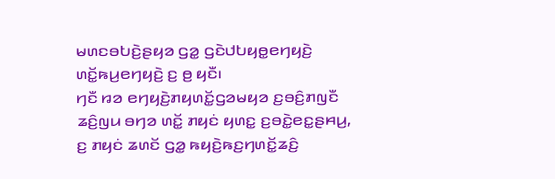ꤗꤛꤢꤋꤝꤢꤧ꤬ꤔꤟꤤ ꤞꤤ꤭ ꤞꤢꤧꤓꤝꤟꤥ꤭ꤕꤚꤟꤢꤧ꤬ ꤛꤢꤩ꤭ꤒꤣ꤬ꤕꤚꤟꤢꤧ꤬ ꤢ꤬ ꤥ꤬ ꤟꤢꤪ꤯
ꤚꤢꤪ ꤙꤤ ꤕꤚꤟꤢꤧ꤬ꤊꤟꤛꤢꤩ꤭ꤞꤤꤗꤟꤤ ꤢ꤬ꤋꤢꤨ꤬ꤊꤜꤢꤪ ꤘꤢꤨ꤬ꤜꤣ ꤋꤚꤤ ꤛꤢꤩ꤭ ꤊꤟꤢꤦ ꤟꤛꤢ꤭ ꤢ꤬ꤋꤢꤧ꤭ꤕꤢ꤭ꤔꤌꤣ꤬, ꤢ꤬ ꤊꤟꤢꤦ ꤘꤛꤢꤩ ꤞꤤ꤭ ꤒꤟꤢꤧ꤬ꤒꤢ꤬ꤚꤛꤢꤩ꤭ꤘꤢꤨ꤬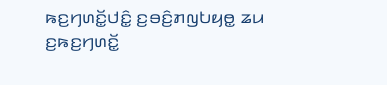ꤒꤢ꤬ꤚꤛꤢꤩ꤭ꤓꤢꤨ꤭ ꤢ꤬ꤋꤢꤨ꤬ꤊꤜꤝꤟꤥ꤭ ꤘꤣ ꤢ꤬ꤒꤢ꤬ꤚꤛꤢꤩ꤭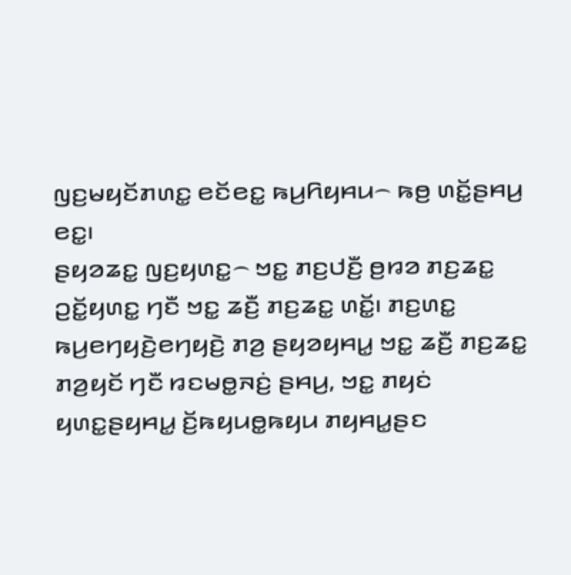ꤜꤢ꤬ꤗꤟꤢꤩꤊꤛꤢ꤭ ꤕꤢꤩꤕꤢ꤭ ꤒꤣ꤬ꤖꤟꤌꤣ꤮ ꤒꤥ꤬ ꤛꤢꤩ꤭ꤔꤌꤣ꤬ ꤕꤢ꤭꤯
ꤔꤟꤤꤘꤢ꤭ ꤜꤢ꤬ꤟꤛꤢ꤭꤮ ꤠꤢ꤭ ꤊꤢ꤬ꤓꤢꤪ꤬ ꤥ꤬ꤙꤤ ꤊꤢ꤬ꤘꤢ꤭ ꤑꤢꤩ꤭ꤟꤛꤢ꤭ ꤚꤢꤪ ꤠꤢ꤭ ꤘꤢꤪ꤬ ꤊꤢ꤬ꤘꤢ꤭ ꤛꤢꤩ꤭꤯ ꤊꤢ꤬ꤛꤢ꤭ ꤒꤣ꤬ꤕꤚꤟꤢꤧ꤬ꤕꤚꤟꤢꤧ꤬ ꤊꤤ꤬ ꤔꤟꤤꤟꤌꤣ꤭ ꤠꤢ꤭ ꤘꤢꤪ꤬ ꤊꤢ꤬ꤘꤢ꤭ ꤊꤤ꤬ꤟꤢꤩ ꤚꤢꤪ ꤙꤢꤗꤥ꤭ꤏꤢꤦ꤬ ꤔꤌꤣ꤬, ꤠꤢ꤭ ꤊꤟꤢꤦ ꤟꤛꤢ꤭ꤔꤟꤌꤣ꤭ ꤢꤩ꤬ꤒꤟꤣꤥ꤭ꤒꤟꤣ ꤊꤟꤌꤣ꤭ꤔꤢ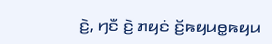ꤢꤧ꤬, ꤚꤢꤪ ꤢꤧ꤬ ꤊꤟꤢꤦ ꤢꤩ꤬ꤒꤟꤣꤥ꤭ꤒꤟꤣ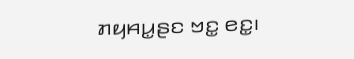ꤊꤟꤌꤣ꤭ꤔꤢ ꤠꤢ꤭ ꤕꤢ꤭꤯